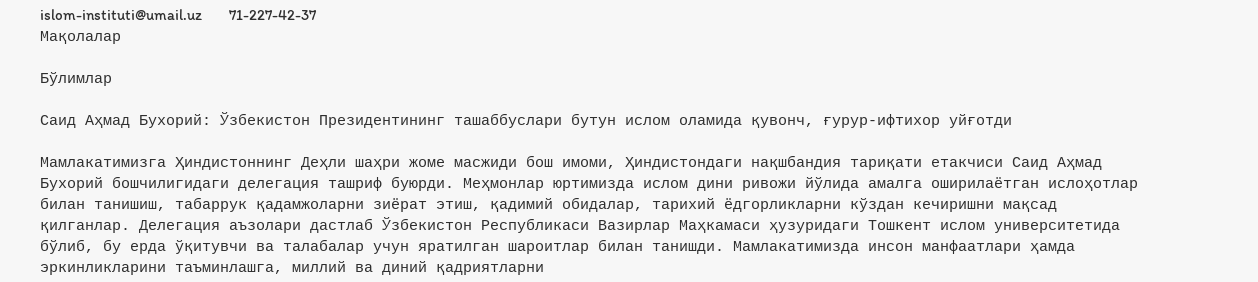islom-instituti@umail.uz         71-227-42-37
Мақолалар

Бўлимлар

Саид Аҳмад Бухорий: Ўзбекистон Президентининг ташаббуслари бутун ислом оламида қувонч, ғурур-ифтихор уйғотди

Мамлакатимизга Ҳиндистоннинг Деҳли шаҳри жоме масжиди бош имоми, Ҳиндистондаги нақшбандия тариқати етакчиси Саид Аҳмад Бухорий бошчилигидаги делегация ташриф буюрди. Меҳмонлар юртимизда ислом дини ривожи йўлида амалга оширилаётган ислоҳотлар билан танишиш, табаррук қадамжоларни зиёрат этиш, қадимий обидалар, тарихий ёдгорликларни кўздан кечиришни мақсад қилганлар. Делегация аъзолари дастлаб Ўзбекистон Республикаси Вазирлар Маҳкамаси ҳузуридаги Тошкент ислом университетида бўлиб, бу ерда ўқитувчи ва талабалар учун яратилган шароитлар билан танишди. Мамлакатимизда инсон манфаатлари ҳамда эркинликларини таъминлашга, миллий ва диний қадриятларни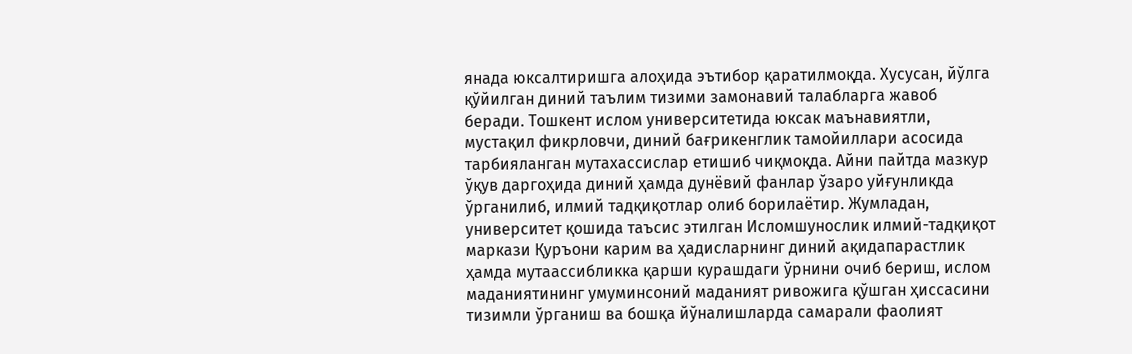янада юксалтиришга алоҳида эътибор қаратилмоқда. Хусусан, йўлга қўйилган диний таълим тизими замонавий талабларга жавоб беради. Тошкент ислом университетида юксак маънавиятли, мустақил фикрловчи, диний бағрикенглик тамойиллари асосида тарбияланган мутахассислар етишиб чиқмоқда. Айни пайтда мазкур ўқув даргоҳида диний ҳамда дунёвий фанлар ўзаро уйғунликда ўрганилиб, илмий тадқиқотлар олиб борилаётир. Жумладан, университет қошида таъсис этилган Исломшунослик илмий-тадқиқот маркази Қуръони карим ва ҳадисларнинг диний ақидапарастлик ҳамда мутаассибликка қарши курашдаги ўрнини очиб бериш, ислом маданиятининг умуминсоний маданият ривожига қўшган ҳиссасини тизимли ўрганиш ва бошқа йўналишларда самарали фаолият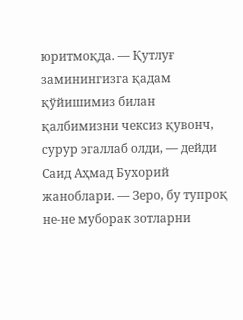юритмоқда. — Қутлуғ заминингизга қадам қўйишимиз билан қалбимизни чексиз қувонч, сурур эгаллаб олди, — дейди Саид Аҳмад Бухорий жаноблари. — Зеро, бу тупроқ не-не муборак зотларни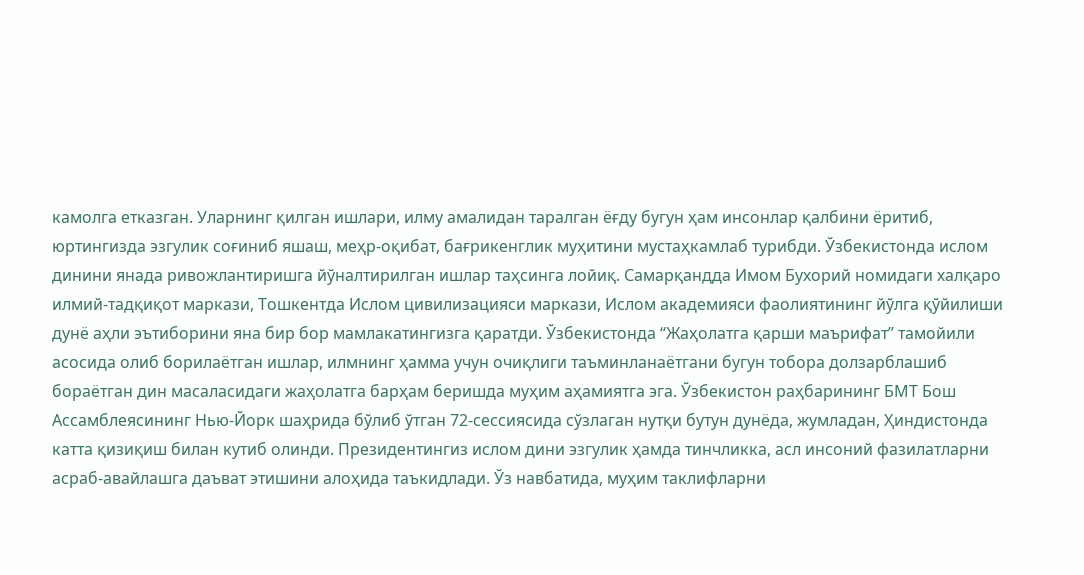камолга етказган. Уларнинг қилган ишлари, илму амалидан таралган ёғду бугун ҳам инсонлар қалбини ёритиб, юртингизда эзгулик соғиниб яшаш, меҳр-оқибат, бағрикенглик муҳитини мустаҳкамлаб турибди. Ўзбекистонда ислом динини янада ривожлантиришга йўналтирилган ишлар таҳсинга лойиқ. Самарқандда Имом Бухорий номидаги халқаро илмий-тадқиқот маркази, Тошкентда Ислом цивилизацияси маркази, Ислом академияси фаолиятининг йўлга қўйилиши дунё аҳли эътиборини яна бир бор мамлакатингизга қаратди. Ўзбекистонда “Жаҳолатга қарши маърифат” тамойили асосида олиб борилаётган ишлар, илмнинг ҳамма учун очиқлиги таъминланаётгани бугун тобора долзарблашиб бораётган дин масаласидаги жаҳолатга барҳам беришда муҳим аҳамиятга эга. Ўзбекистон раҳбарининг БМТ Бош Ассамблеясининг Нью-Йорк шаҳрида бўлиб ўтган 72-сессиясида сўзлаган нутқи бутун дунёда, жумладан, Ҳиндистонда катта қизиқиш билан кутиб олинди. Президентингиз ислом дини эзгулик ҳамда тинчликка, асл инсоний фазилатларни асраб-авайлашга даъват этишини алоҳида таъкидлади. Ўз навбатида, муҳим таклифларни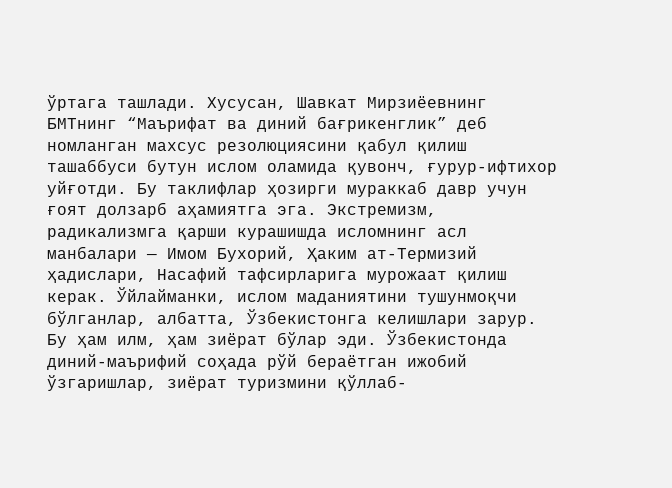ўртага ташлади. Хусусан, Шавкат Мирзиёевнинг БМТнинг “Маърифат ва диний бағрикенглик” деб номланган махсус резолюциясини қабул қилиш ташаббуси бутун ислом оламида қувонч, ғурур-ифтихор уйғотди. Бу таклифлар ҳозирги мураккаб давр учун ғоят долзарб аҳамиятга эга. Экстремизм, радикализмга қарши курашишда исломнинг асл манбалари — Имом Бухорий, Ҳаким ат-Термизий ҳадислари, Насафий тафсирларига мурожаат қилиш керак. Ўйлайманки, ислом маданиятини тушунмоқчи бўлганлар, албатта, Ўзбекистонга келишлари зарур. Бу ҳам илм, ҳам зиёрат бўлар эди. Ўзбекистонда диний-маърифий соҳада рўй бераётган ижобий ўзгаришлар, зиёрат туризмини қўллаб-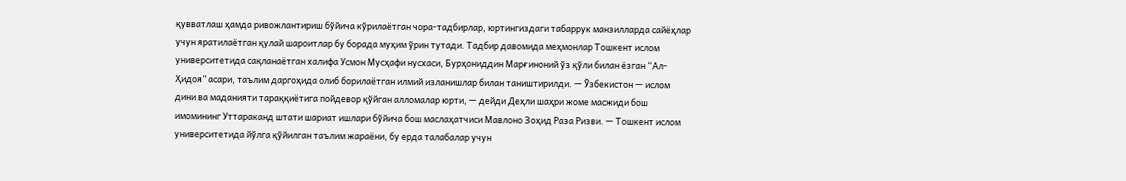қувватлаш ҳамда ривожлантириш бўйича кўрилаётган чора-тадбирлар, юртингиздаги табаррук манзилларда сайёҳлар учун яратилаётган қулай шароитлар бу борада муҳим ўрин тутади. Тадбир давомида меҳмонлар Тошкент ислом университетида сақланаётган халифа Усмон Мусҳафи нусхаси, Бурҳониддин Марғиноний ўз қўли билан ёзган “Ал-Ҳидоя” асари, таълим даргоҳида олиб борилаётган илмий изланишлар билан таништирилди. — Ўзбекистон — ислом дини ва маданияти тараққиётига пойдевор қўйган алломалар юрти, — дейди Деҳли шаҳри жоме масжиди бош имомининг Уттараканд штати шариат ишлари бўйича бош маслаҳатчиси Мавлоно Зоҳид Раза Ризви. — Тошкент ислом университетида йўлга қўйилган таълим жараёни, бу ерда талабалар учун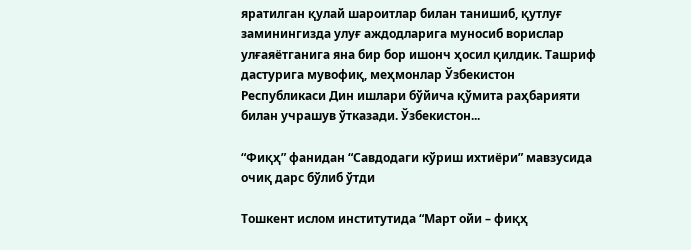яратилган қулай шароитлар билан танишиб, қутлуғ заминингизда улуғ аждодларига муносиб ворислар улғаяётганига яна бир бор ишонч ҳосил қилдик. Ташриф дастурига мувофиқ, меҳмонлар Ўзбекистон Республикаси Дин ишлари бўйича қўмита раҳбарияти билан учрашув ўтказади. Ўзбекистон...

“Фиқҳ” фанидан “Савдодаги кўриш ихтиёри” мавзусида очиқ дарс бўлиб ўтди

Тошкент ислом институтида “Март ойи – фиқҳ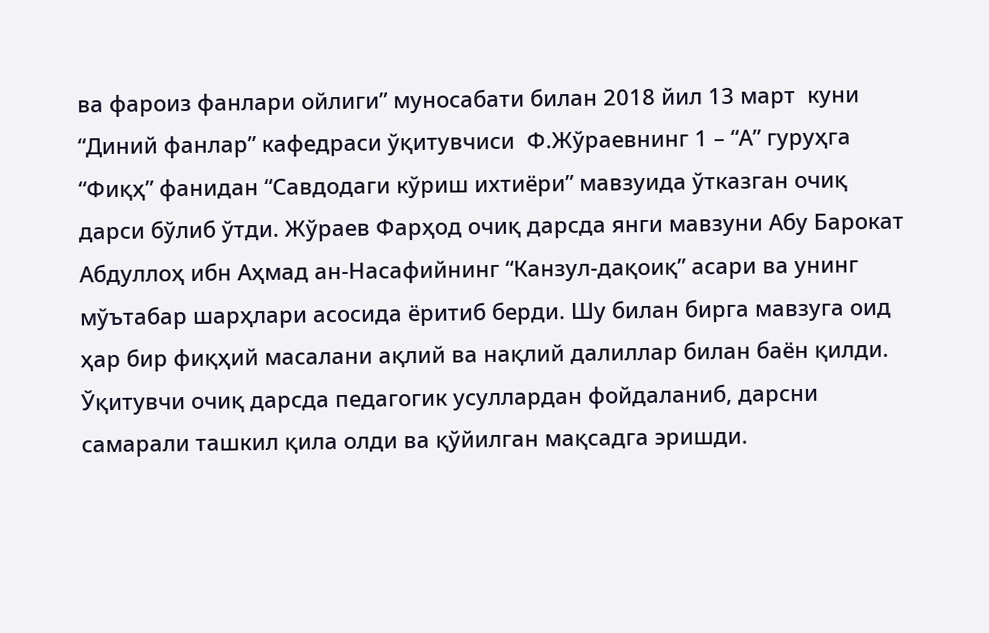ва фароиз фанлари ойлиги” муносабати билан 2018 йил 13 март  куни “Диний фанлар” кафедраси ўқитувчиси  Ф.Жўраевнинг 1 – “А” гуруҳга “Фиқҳ” фанидан “Савдодаги кўриш ихтиёри” мавзуида ўтказган очиқ дарси бўлиб ўтди. Жўраев Фарҳод очиқ дарсда янги мавзуни Абу Барокат Абдуллоҳ ибн Аҳмад ан-Насафийнинг “Канзул-дақоиқ” асари ва унинг мўътабар шарҳлари асосида ёритиб берди. Шу билан бирга мавзуга оид ҳар бир фиқҳий масалани ақлий ва нақлий далиллар билан баён қилди. Ўқитувчи очиқ дарсда педагогик усуллардан фойдаланиб, дарсни самарали ташкил қила олди ва қўйилган мақсадга эришди.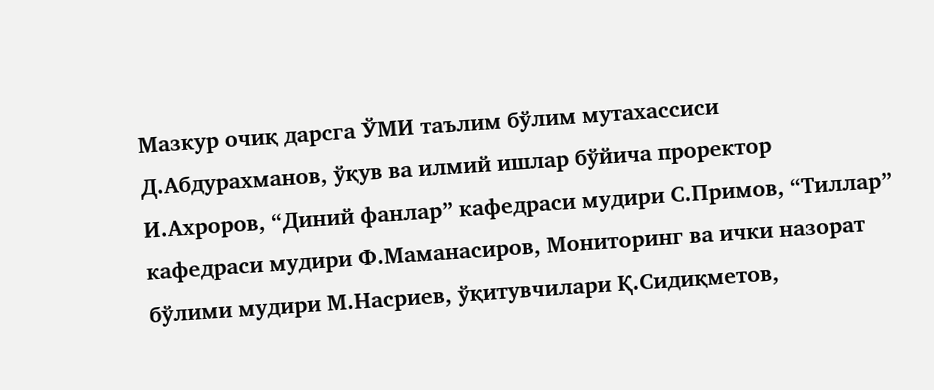Мазкур очиқ дарсга ЎМИ таълим бўлим мутахассиси Д.Абдурахманов, ўқув ва илмий ишлар бўйича проректор И.Ахроров, “Диний фанлар” кафедраси мудири С.Примов, “Тиллар” кафедраси мудири Ф.Маманасиров, Мониторинг ва ички назорат бўлими мудири М.Насриев, ўқитувчилари Қ.Сидиқметов,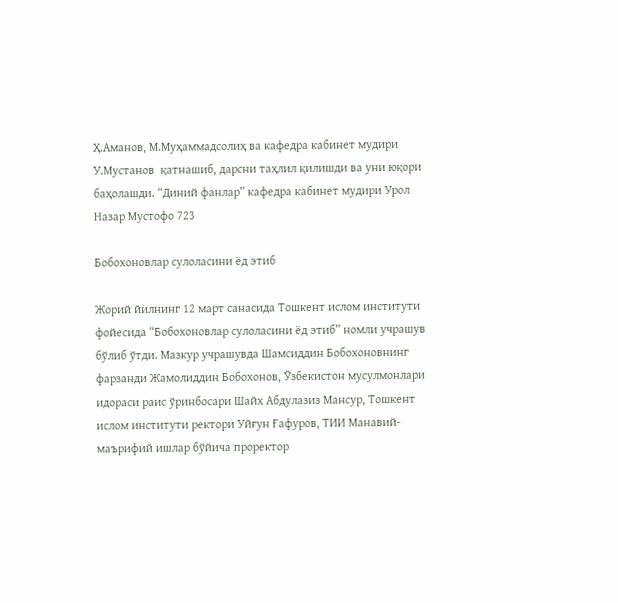Ҳ.Аманов, М.Муҳаммадсолиҳ ва кафедра кабинет мудири У.Мустанов  қатнашиб, дарсни таҳлил қилишди ва уни юқори баҳолашди. “Диний фанлар” кафедра кабинет мудири Урол  Назар Мустофо 723

Бобохоновлар сулоласини ёд этиб

Жорий йилнинг 12 март санасида Тошкент ислом институти фойесида “Бобохоновлар сулоласини ёд этиб” номли учрашув бўлиб ўтди. Мазкур учрашувда Шамсиддин Бобохоновнинг фарзанди Жамолиддин Бобохонов, Ўзбекистон мусулмонлари идораси раис ўринбосари Шайх Абдулазиз Мансур, Тошкент ислом институти ректори Уйғун Ғафуров, ТИИ Манавий-маърифий ишлар бўйича проректор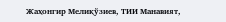Жаҳонгир Мелиқўзиев, ТИИ Манавият,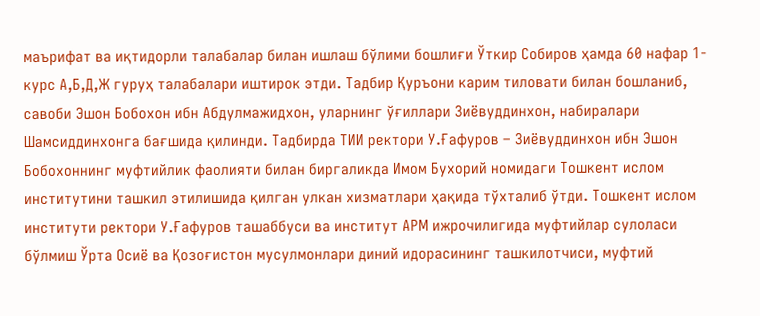маърифат ва иқтидорли талабалар билан ишлаш бўлими бошлиғи Ўткир Собиров ҳамда 60 нафар 1-курс А,Б,Д,Ж гуруҳ талабалари иштирок этди. Тадбир Қуръони карим тиловати билан бошланиб, савоби Эшон Бобохон ибн Абдулмажидхон, уларнинг ўғиллари Зиёвуддинхон, набиралари Шамсиддинхонга бағшида қилинди. Тадбирда ТИИ ректори У.Ғафуров – Зиёвуддинхон ибн Эшон Бобохоннинг муфтийлик фаолияти билан биргаликда Имом Бухорий номидаги Тошкент ислом институтини ташкил этилишида қилган улкан хизматлари ҳақида тўхталиб ўтди. Тошкент ислом институти ректори У.Ғафуров ташаббуси ва институт АРМ ижрочилигида муфтийлар сулоласи бўлмиш Ўрта Осиё ва Қозоғистон мусулмонлари диний идорасининг ташкилотчиси, муфтий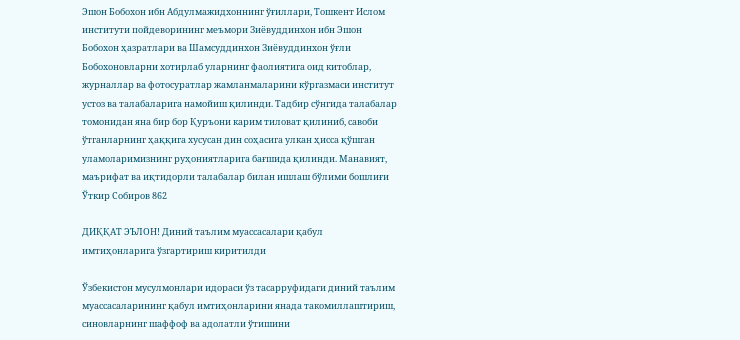Эшон Бобохон ибн Абдулмажидхоннинг ўғиллари, Тошкент Ислом институти пойдеворининг меъмори Зиёвуддинхон ибн Эшон Бобохон ҳазратлари ва Шамсуддинхон Зиёвуддинхон ўғли Бобохоновларни хотирлаб уларнинг фаолиятига оид китоблар, журналлар ва фотосуратлар жамланмаларини кўргазмаси институт устоз ва талабаларига намойиш қилинди. Тадбир сўнгида талабалар томонидан яна бир бор Қуръони карим тиловат қилиниб, савоби ўтганларнинг ҳаққига хусусан дин соҳасига улкан ҳисса қўшган уламоларимизнинг руҳониятларига бағшида қилинди. Манавият, маърифат ва иқтидорли талабалар билан ишлаш бўлими бошлиғи Ўткир Собиров 862

ДИҚҚАТ ЭЪЛОН! Диний таълим муассасалари қабул имтиҳонларига ўзгартириш киритилди

Ўзбекистон мусулмонлари идораси ўз тасарруфидаги диний таълим муассасаларининг қабул имтиҳонларини янада такомиллаштириш, синовларнинг шаффоф ва адолатли ўтишини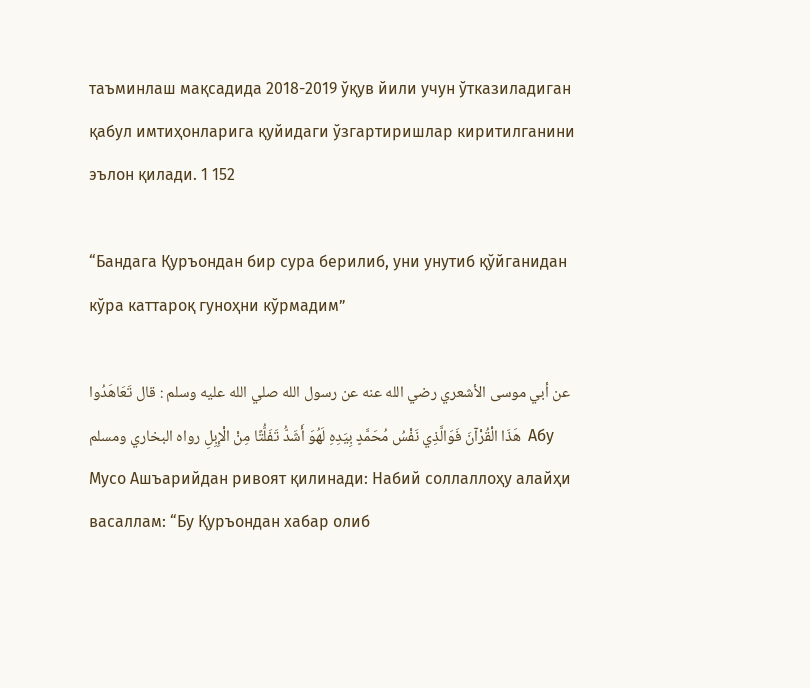таъминлаш мақсадида 2018-2019 ўқув йили учун ўтказиладиган қабул имтиҳонларига қуйидаги ўзгартиришлар киритилганини эълон қилади. 1 152

“Бандага Қуръондан бир сура берилиб, уни унутиб қўйганидан кўра каттароқ гуноҳни кўрмадим”

عن أبي موسى الأشعري رضي الله عنه عن رسول الله صلي الله عليه وسلم : قال تَعَاهَدُوا هَذَا الْقُرْآنَ فَوَالَّذِي نَفْسُ مُحَمَّدٍ بِيَدِهِ لَهُوَ أَشَدُّ تَفَلُّتًا مِنْ الْإِبِلِ رواه البخاري ومسلم  Абу Мусо Ашъарийдан ривоят қилинади: Набий соллаллоҳу алайҳи васаллам: “Бу Қуръондан хабар олиб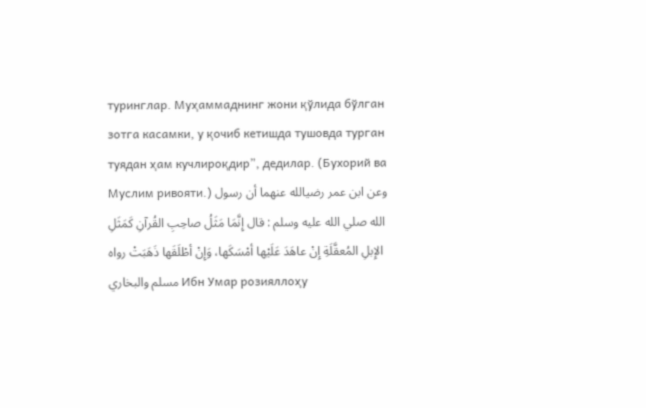туринглар. Муҳаммаднинг жони қўлида бўлган зотга касамки, у қочиб кетишда тушовда турган туядан ҳам кучлироқдир”, дедилар. (Бухорий ва Муслим ривояти.) وعن ابن عمر رضيالله عنهما أن رسول الله صلي الله عليه وسلم : قال إِنَّمَا مَثَلُ صاحِبِ القُرآنِ كَمَثَلِ الإِبلِ المُعقَّلَةِ إِنْ عاهَدَ عَلَيْها أمْسَكَها، وَإِنْ أطْلَقَها ذَهَبَتْ رواه مسلم والبخاري Ибн Умар розияллоҳу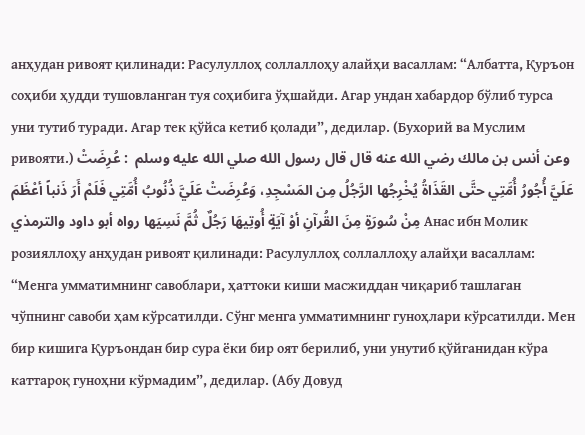анҳудан ривоят қилинади: Расулуллоҳ соллаллоҳу алайҳи васаллам: “Албатта, Қуръон соҳиби ҳудди тушовланган туя соҳибига ўҳшайди. Агар ундан хабардор бўлиб турса уни тутиб туради. Агар тек қўйса кетиб қолади”, дедилар. (Бухорий ва Муслим ривояти.) وعن أنس بن مالك رضي الله عنه قال قال رسول الله صلي الله عليه وسلم  : عُرِضَتْ عَلَيَّ أُجُورُ أُمَّتِي حتَّى القَذَاةُ يُخْرِجُها الرَّجُلُ مِن المَسْجِدِ، وَعُرِضَتْ عَلَيَّ ذُنُوبُ أُمَّتِي فَلَمْ أَرَ ذَنباً أعْظَمَ مِنْ سُورَةٍ مِنَ القُرآنِ أوْ آيَةٍ أُوتِيهَا رَجُلٌ ثُمَّ نَسِيَها رواه أبو داود والترمذي Анас ибн Молик розияллоҳу анҳудан ривоят қилинади: Расулуллоҳ соллаллоҳу алайҳи васаллам: “Менга умматимнинг савоблари, ҳаттоки киши масжиддан чиқариб ташлаган чўпнинг савоби ҳам кўрсатилди. Сўнг менга умматимнинг гуноҳлари кўрсатилди. Мен бир кишига Қуръондан бир сура ёки бир оят берилиб, уни унутиб қўйганидан кўра каттароқ гуноҳни кўрмадим”, дедилар. (Абу Довуд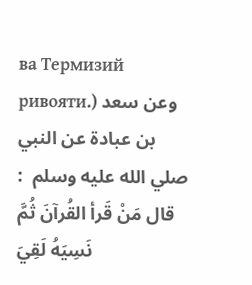ва Термизий ривояти.) وعن سعد بن عبادة عن النبي صلي الله عليه وسلم  : قال مَنْ قَرأ القُرآنَ ثُمَّ نَسِيَهُ لَقِيَ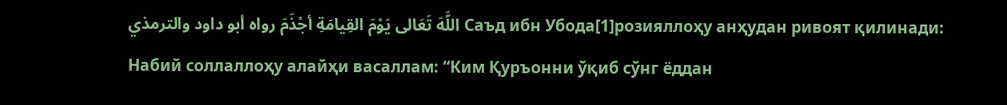اللَّهَ تَعَالى يَوْمَ القِيامَةِ أجْذَمَ رواه أبو داود والترمذي Саъд ибн Убода[1]розияллоҳу анҳудан ривоят қилинади: Набий соллаллоҳу алайҳи васаллам: “Ким Қуръонни ўқиб сўнг ёддан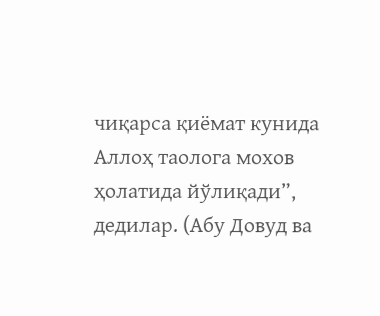чиқарса қиёмат кунида Аллоҳ таолога мохов ҳолатида йўлиқади”, дедилар. (Абу Довуд ва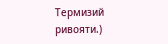Термизий ривояти.)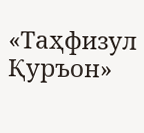«Таҳфизул Қуръон»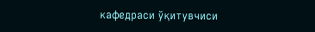кафедраси ўқитувчиси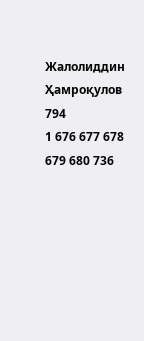Жалолиддин Ҳамроқулов 794
1 676 677 678 679 680 736